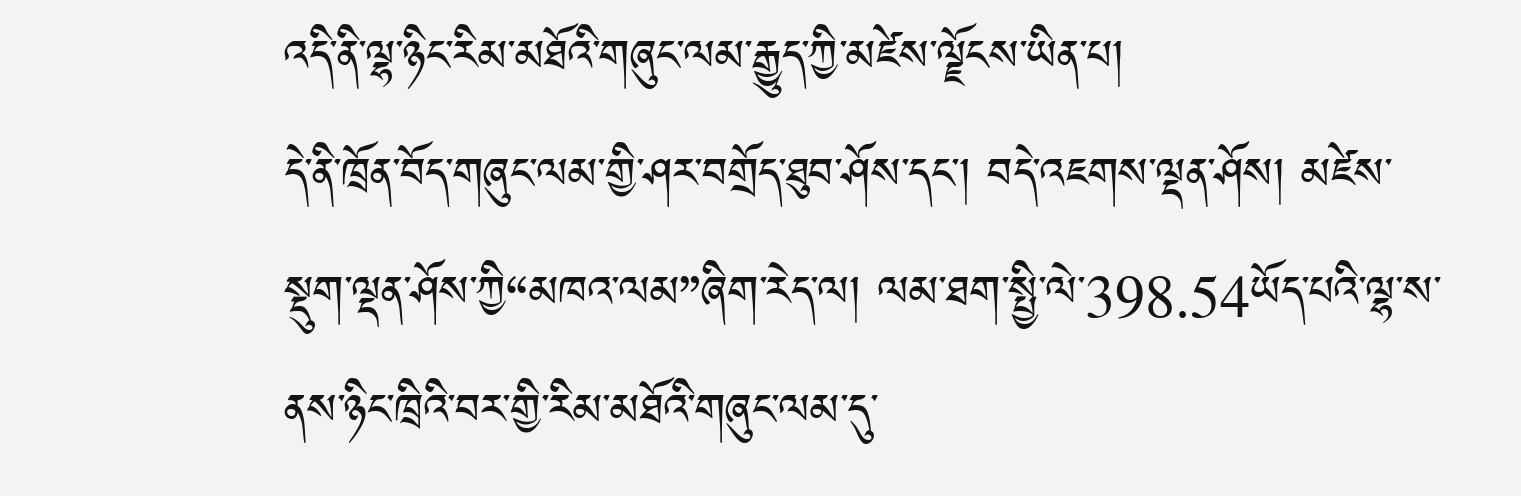འདི་ནི་ལྷ་ཉིང་རིམ་མཐོའི་གཞུང་ལམ་རྒྱུད་ཀྱི་མཛེས་ལྗོངས་ཡིན་པ།
དེ་ནི་ཁྲོན་བོད་གཞུང་ལམ་གྱི་ཤར་བགྲོད་ཐུབ་ཤོས་དང་། བདེ་འཇགས་ལྡན་ཤོས། མཛེས་སྡུག་ལྡན་ཤོས་ཀྱི“མཁའ་ལམ”ཞིག་རེད་ལ། ལམ་ཐག་སྤྱི་ལེ་398.54ཡོད་པའི་ལྷ་ས་ནས་ཉིང་ཁྲིའི་བར་གྱི་རིམ་མཐོའི་གཞུང་ལམ་དུ་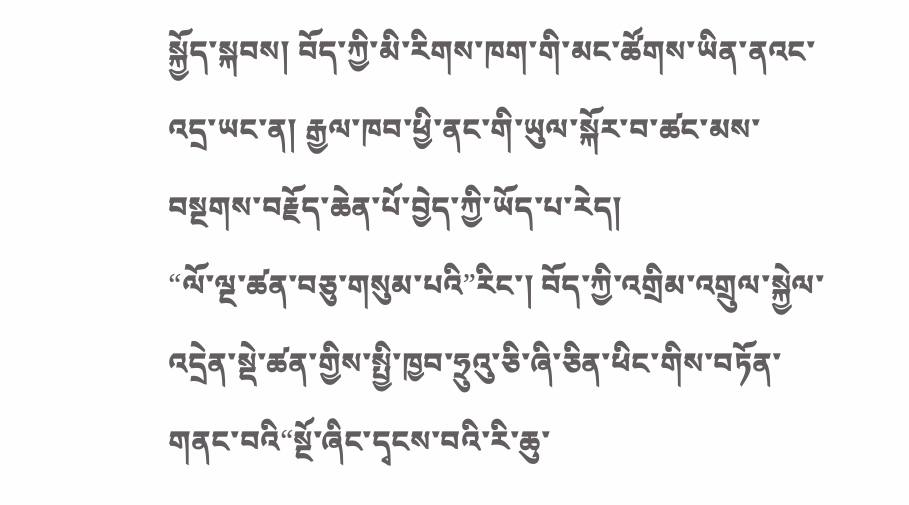སྐྱོད་སྐབས། བོད་ཀྱི་མི་རིགས་ཁག་གི་མང་ཚོགས་ཡིན་ནའང་འདྲ་ཡང་ན། རྒྱལ་ཁབ་ཕྱི་ནང་གི་ཡུལ་སྐོར་བ་ཚང་མས་བསྔགས་བརྗོད་ཆེན་པོ་བྱེད་ཀྱི་ཡོད་པ་རེད།
“ལོ་ལྔ་ཚན་བཅུ་གསུམ་པའི”རིང་། བོད་ཀྱི་འགྲིམ་འགྲུལ་སྐྱེལ་འདྲེན་སྡེ་ཚན་གྱིས་སྤྱི་ཁྱབ་ཧྲུའུ་ཅི་ཞི་ཅིན་ཕིང་གིས་བཏོན་གནང་བའི“སྔོ་ཞིང་དྭངས་བའི་རི་ཆུ་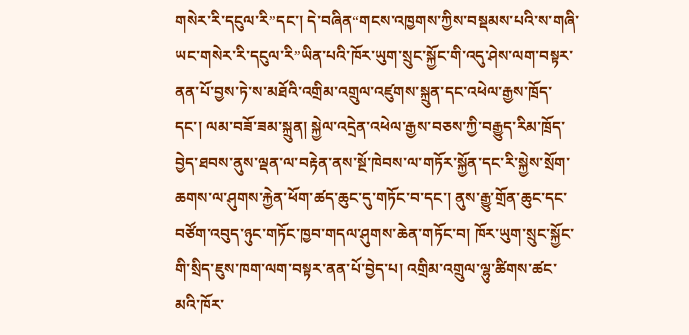གསེར་རི་དངུལ་རི”དང་། དེ་བཞིན“གངས་འཁྱགས་ཀྱིས་བསྡམས་པའི་ས་གཞི་ཡང་གསེར་རི་དངུལ་རི”ཡིན་པའི་ཁོར་ཡུག་སྲུང་སྐྱོང་གི་འདུ་ཤེས་ལག་བསྟར་ནན་པོ་བྱས་ཏེ་ས་མཐོའི་འགྲིམ་འགྲུལ་འཛུགས་སྐྲུན་དང་འཕེལ་རྒྱས་ཁྲོད་དང་། ལམ་བཟོ་ཟམ་སྐྲུན། སྐྱེལ་འདྲེན་འཕེལ་རྒྱས་བཅས་ཀྱི་བརྒྱུད་རིམ་ཁྲོད་བྱེད་ཐབས་ནུས་ལྡན་ལ་བརྟེན་ནས་སྔོ་ཁེབས་ལ་གཏོར་སྐྱོན་དང་རི་སྐྱེས་སྲོག་ཆགས་ལ་ཤུགས་རྐྱེན་ཕོག་ཚད་ཆུང་དུ་གཏོང་བ་དང་། ནུས་རྒྱུ་གྲོན་ཆུང་དང་བཙོག་འབུད་ཉུང་གཏོང་ཁྱབ་གདལ་ཤུགས་ཆེན་གཏོང་བ། ཁོར་ཡུག་སྲུང་སྐྱོང་གི་སྲིད་ཇུས་ཁག་ལག་བསྟར་ནན་པོ་བྱེད་པ། འགྲིམ་འགྲུལ་ལྷུ་ཚིགས་ཚང་མའི་ཁོར་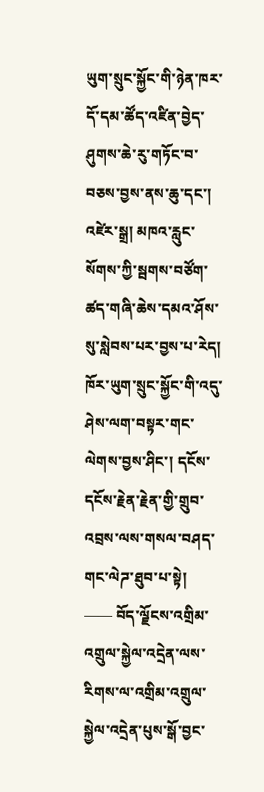ཡུག་སྲུང་སྐྱོང་གི་ཉེན་ཁར་དོ་དམ་ཚོད་འཛིན་བྱེད་ཤུགས་ཆེ་རུ་གཏོང་བ་བཅས་བྱས་ནས་ཆུ་དང་། འཛེར་སྒྲ། མཁའ་རླུང་སོགས་ཀྱི་སྦགས་བཙོག་ཚད་གཞི་ཆེས་དམའ་ཤོས་སུ་སླེབས་པར་བྱས་པ་རེད།
ཁོར་ཡུག་སྲུང་སྐྱོང་གི་འདུ་ཤེས་ལག་བསྟར་གང་ལེགས་བྱས་ཤིང་། དངོས་དངོས་རྗེན་རྗེན་གྱི་གྲུབ་འབྲས་ལས་གསལ་བཤད་གང་ལེཌ་ཐུབ་པ་སྟེ།
—— བོད་ལྗོངས་འགྲིམ་འགྲུལ་སྐྱེལ་འདྲེན་ལས་རིགས་ལ་འགྲིམ་འགྲུལ་སྐྱེལ་འདྲེན་པུས་སྒོ་བྱང་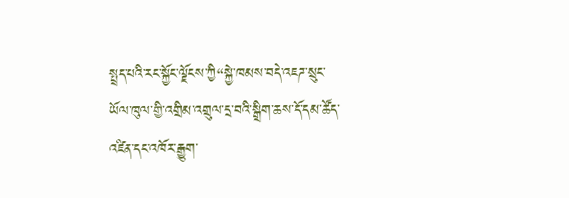སྤྲད་པའི་རང་སྐྱོང་ལྗོངས་ཀྱི“སྐྱེ་ཁམས་བདེ་འཇཌ་སྲུང་ཡོལ་ཁུལ་གྱི་འགྲིམ་འགྲུལ་དྲ་བའི་སྒྲིག་ཆས་དོ་དམ་ཚོད་འཛིན་དང་འཁོར་རྒྱུག་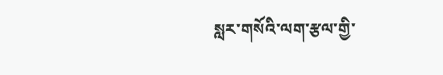སླར་གསོའི་ལག་རྩལ་གྱི་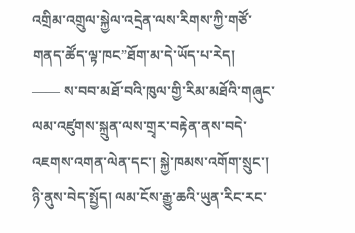འགྲིམ་འགྲུལ་སྐྱེལ་འདྲེན་ལས་རིགས་ཀྱི་གཙོ་གནད་ཚོད་ལྟ་ཁང”ཐོག་མ་དེ་ཡོད་པ་རེད།
—— ས་བབ་མཐོ་བའི་ཁུལ་གྱི་རིམ་མཐོའི་གཞུང་ལམ་འཛུགས་སྐྲུན་ལས་གྲྭར་བརྟེན་ནས་བདེ་འཇགས་འགན་ལེན་དང་། སྐྱེ་ཁམས་འགོག་སྲུང་། ཉི་ནུས་བེད་སྤྱོད། ལམ་ངོས་རྒྱུ་ཆའི་ཡུན་རིང་རང་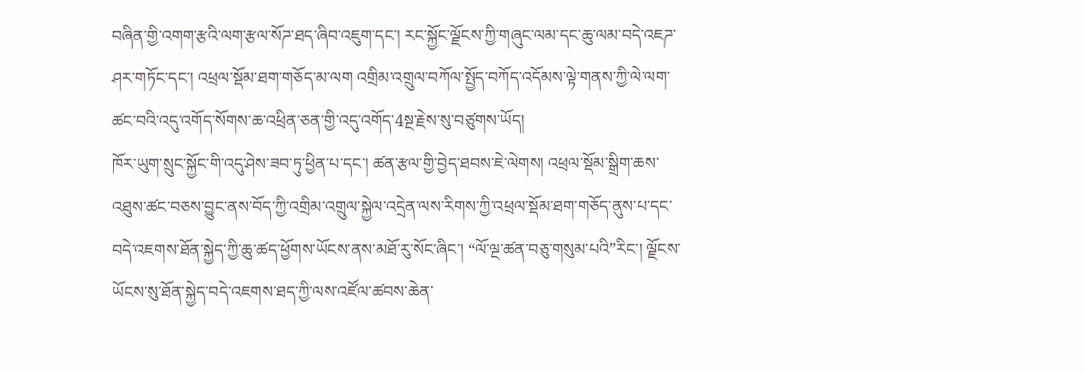བཞིན་གྱི་འགག་རྩའི་ལག་རྩལ་སོཌ་ཐད་ཞིབ་འཇུག་དང་། རང་སྐྱོང་ལྗོངས་ཀྱི་གཞུང་ལམ་དང་ཆུ་ལམ་བདེ་འཇཌ་ཤར་གཏོང་དང་། འཕྲལ་སྡོམ་ཐག་གཅོད་མ་ལག འགྲིམ་འགྲུལ་བཀོལ་སྤྱོད་བཀོད་འདོམས་ལྟེ་གནས་ཀྱི་ལེ་ལག་ཚང་བའི་འདུ་འགོད་སོགས་ཆ་འཕྲིན་ཅན་གྱི་འདུ་འགོད་4སྔ་རྗེས་སུ་བཙུགས་ཡོད།
ཁོར་ཡུག་སྲུང་སྐྱོང་གི་འདུ་ཤེས་ཟབ་ཏུ་ཕྱིན་པ་དང་། ཚན་རྩལ་གྱི་བྱེད་ཐབས་ཇེ་ལེགས། འཕྲལ་སྡོམ་སྒྲིག་ཆས་འཐུས་ཚང་བཅས་བྱུང་ནས་བོད་ཀྱི་འགྲིམ་འགྲུལ་སྐྱེལ་འདྲེན་ལས་རིགས་ཀྱི་འཕྲལ་སྡོམ་ཐག་གཅོད་ནུས་པ་དང་བདེ་འཇགས་ཐོན་སྐྱེད་ཀྱི་ཆུ་ཚད་ཕྱོགས་ཡོངས་ནས་མཐོ་རུ་སོང་ཞིང་། “ལོ་ལྔ་ཚན་བཅུ་གསུམ་པའི”རིང་། ལྗོངས་ཡོངས་སུ་ཐོན་སྐྱེད་བདེ་འཇགས་ཐད་ཀྱི་ལས་འཛོལ་ཚབས་ཆེན་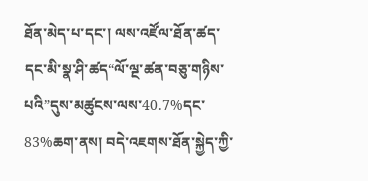ཐོན་མེད་པ་དང་། ལས་འཛོལ་ཐོན་ཚད་དང་མི་སྣ་ཤི་ཚད“ལོ་ལྔ་ཚན་བཅུ་གཉིས་པའི”དུས་མཚུངས་ལས་40.7%དང་83%ཆག་ནས། བདེ་འཇགས་ཐོན་སྐྱེད་ཀྱི་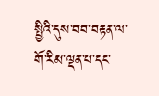སྤྱིའི་དུས་བབ་བརྟན་ལ་གོ་རིམ་ལྡན་པ་དང་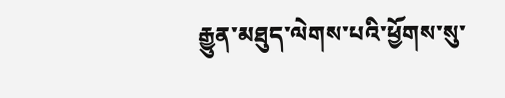རྒྱུན་མཐུད་ལེགས་པའི་ཕྱོགས་སུ་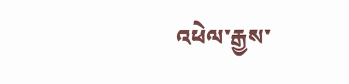འཕེལ་རྒྱས་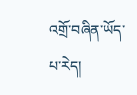འགྲོ་བཞིན་ཡོད་པ་རེད།